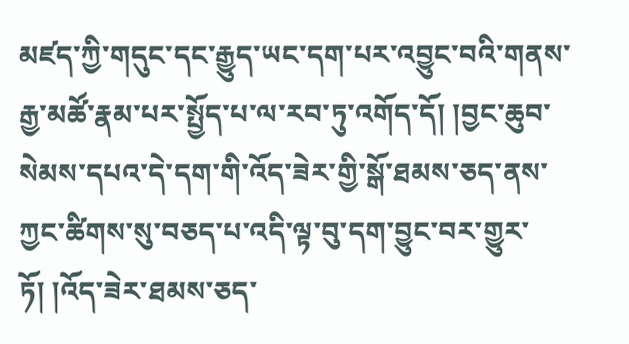མཛད་ཀྱི་གདུང་དང་རྒྱུད་ཡང་དག་པར་འབྱུང་བའི་གནས་རྒྱ་མཚོ་རྣམ་པར་སྤྱོད་པ་ལ་རབ་ཏུ་འགོད་དོ། །བྱང་ཆུབ་སེམས་དཔའ་དེ་དག་གི་འོད་ཟེར་གྱི་སྒོ་ཐམས་ཅད་ནས་ཀྱང་ཚིགས་སུ་བཅད་པ་འདི་ལྟ་བུ་དག་བྱུང་བར་གྱུར་ཏོ། །འོད་ཟེར་ཐམས་ཅད་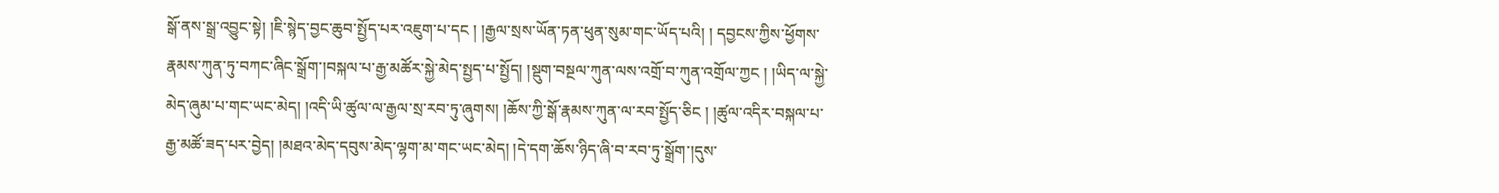སྒོ་ནས་སྒྲ་འབྱུང་སྟེ། །ཇི་སྙེད་བྱང་ཆུབ་སྤྱོད་པར་འཇུག་པ་དང ། །རྒྱལ་སྲས་ཡོན་ཏན་ཕུན་སུམ་གང་ཡོད་པའི། ། དབྱངས་ཀྱིས་ཕྱོགས་རྣམས་ཀུན་ཏུ་བཀང་ཞིང་སྒྲོག་།བསྐལ་པ་རྒྱ་མཚོར་སྐྱེ་མེད་སྤྱད་པ་སྤྱོད། །སྡུག་བསྔལ་ཀུན་ལས་འགྲོ་བ་ཀུན་འགྲོལ་ཀྱང ། །ཡིད་ལ་སྐྱེ་མེད་ཞུམ་པ་གང་ཡང་མེད། །འདི་ཡི་ཚུལ་ལ་རྒྱལ་སྲ་རབ་ཏུ་ཞུགས། །ཆོས་ཀྱི་སྒོ་རྣམས་ཀུན་ལ་རབ་སྤྱོད་ཅིང ། །ཚུལ་འདིར་བསྐལ་པ་རྒྱ་མཚོ་ཟད་པར་བྱེད། །མཐའ་མེད་དབུས་མེད་ལྷག་མ་གང་ཡང་མེད། །དེ་དག་ཆོས་ཉིད་ཞི་བ་རབ་ཏུ་སྒྲོག་།དུས་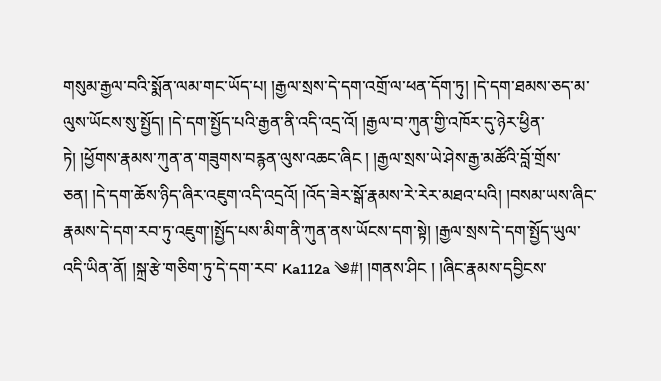གསུམ་རྒྱལ་བའི་སྨོན་ལམ་གང་ཡོད་པ། །རྒྱལ་སྲས་དེ་དག་འགྲོ་ལ་ཕན་དོག་ཏུ། །དེ་དག་ཐམས་ཅད་མ་ལུས་ཡོངས་སུ་སྤྱོད། །དེ་དག་སྤྱོད་པའི་རྒྱན་ནི་འདི་འདྲ་འོ། །རྒྱལ་བ་ཀུན་གྱི་འཁོར་དུ་ཉེར་ཕྱིན་ཏེ། །ཕྱོགས་རྣམས་ཀུན་ན་གཟུགས་བརྙན་ལུས་འཆང་ཞིང ། །རྒྱལ་སྲས་ཡེ་ཤེས་རྒྱ་མཚོའི་བློ་གྲོས་ཅན། །དེ་དག་ཆོས་ཉིད་ཞིར་འཇུག་འདི་འདྲའོ། །འོད་ཟེར་སྒོ་རྣམས་རེ་རེར་མཐའ་པའི། །བསམ་ཡས་ཞིང་རྣམས་དེ་དག་རབ་ཏུ་འཇུག་།སྤྱོད་པས་མིག་ནི་ཀུན་ནས་ཡོངས་དག་སྟེ། །རྒྱལ་སྲས་དེ་དག་སྤྱོད་ཡུལ་འདི་ཡིན་ནོ། །སྐྲ་རྩེ་གཅིག་ཏུ་དེ་དག་རབ་ Ka112a ༄#། །གནས་ཤིང ། །ཞིང་རྣམས་དབྱིངས་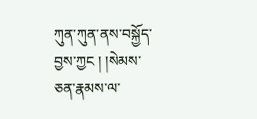ཀུན་ཀུན་ནས་བསྐྱོད་བྱས་ཀྱང ། །སེམས་ཅན་རྣམས་ལ་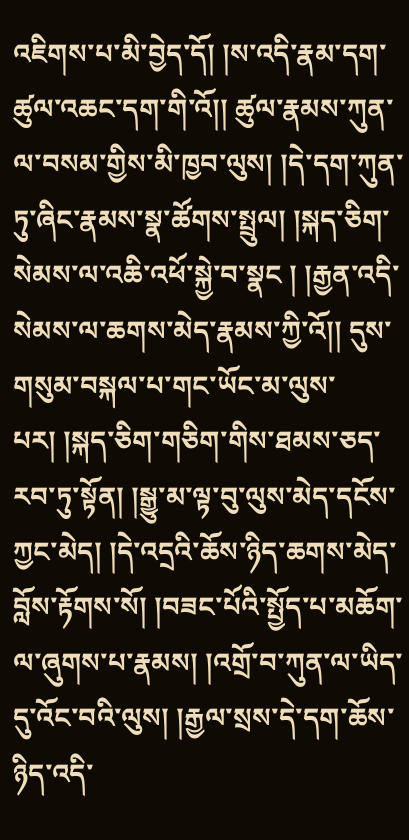འཇིགས་པ་མི་བྱེད་དོ། །ས་འདི་རྣམ་དག་ཚུལ་འཆང་དག་གི་འོ།། ཚུལ་རྣམས་ཀུན་ལ་བསམ་གྱིས་མི་ཁྱབ་ལུས། །དེ་དག་ཀུན་ཏུ་ཞིང་རྣམས་སྣ་ཚོགས་སྤྲུལ། །སྐད་ཅིག་སེམས་ལ་འཆི་འཕོ་སྐྱེ་བ་སྣང ། །རྒྱན་འདི་སེམས་ལ་ཆགས་མེད་རྣམས་ཀྱི་འོ།། དུས་གསུམ་བསྐལ་པ་གང་ཡོང་མ་ལུས་པར། །སྐད་ཅིག་གཅིག་གིས་ཐམས་ཅད་རབ་ཏུ་སྟོན། །སྒྱུ་མ་ལྟ་བུ་ལུས་མེད་དངོས་ཀྱང་མེད། །དེ་འདྲའི་ཆོས་ཉིད་ཆགས་མེད་བློས་རྟོགས་སོ། །བཟང་པོའི་སྤྱོད་པ་མཆོག་ལ་ཞུགས་པ་རྣམས། །འགྲོ་བ་ཀུན་ལ་ཡིད་དུ་འོང་བའི་ལུས། །རྒྱལ་སྲས་དེ་དག་ཆོས་ཉིད་འདི་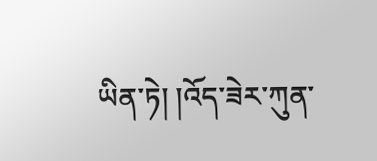ཡིན་ཏེ། །འོད་ཟེར་ཀུན་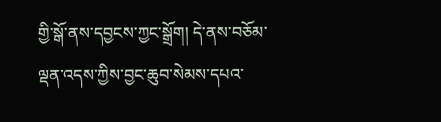གྱི་སྒོ་ནས་དབྱངས་ཀྱང་སྒྲོག། དེ་ནས་བཅོམ་ལྡན་འདས་ཀྱིས་བྱང་ཆུབ་སེམས་དཔའ་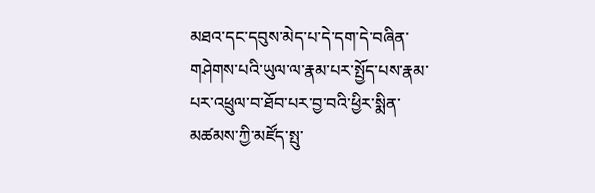མཐའ་དང་དབུས་མེད་པ་དེ་དག་དེ་བཞིན་གཤེགས་པའི་ཡུལ་ལ་རྣམ་པར་སྤྱོད་པས་རྣམ་པར་འཕྲུལ་བ་ཐོབ་པར་བྱ་བའི་ཕྱིར་སྨིན་མཚམས་ཀྱི་མཛོད་སྤུ་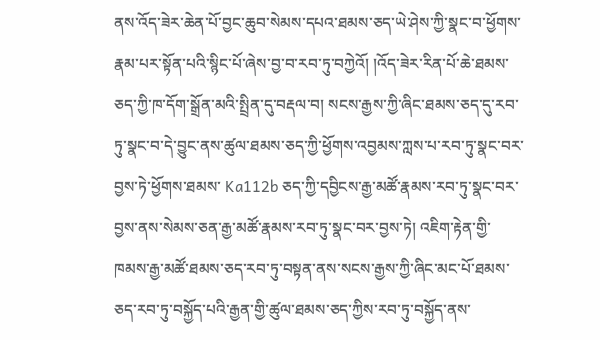ནས་འོད་ཟེར་ཆེན་པོ་བྱང་ཆུབ་སེམས་དཔའ་ཐམས་ཅད་ཡེ་ཤེས་ཀྱི་སྣང་བ་ཕྱོགས་རྣམ་པར་སྟོན་པའི་སྙིང་པོ་ཞེས་བྱ་བ་རབ་ཏུ་བཀྱེའོ། །འོད་ཟེར་རིན་པོ་ཆེ་ཐམས་ཅད་ཀྱི་ཁ་དོག་སྒྲོན་མའི་སྤྲིན་དུ་བརྡལ་བ། སངས་རྒྱས་ཀྱི་ཞིང་ཐམས་ཅད་དུ་རབ་ཏུ་སྣང་བ་དེ་བྱུང་ནས་ཚུལ་ཐམས་ཅད་ཀྱི་ཕྱོགས་འབྱམས་ཀླས་པ་རབ་ཏུ་སྣང་བར་བྱས་ཏེ་ཕྱོགས་ཐམས་ Ka112b ཅད་ཀྱི་དབྱིངས་རྒྱ་མཚོ་རྣམས་རབ་ཏུ་སྣང་བར་བྱས་ནས་སེམས་ཅན་རྒྱ་མཚོ་རྣམས་རབ་ཏུ་སྣང་བར་བྱས་ཏེ། འཇིག་རྟེན་གྱི་ཁམས་རྒྱ་མཚོ་ཐམས་ཅད་རབ་ཏུ་བསྟན་ནས་སངས་རྒྱས་ཀྱི་ཞིང་མང་པོ་ཐམས་ཅད་རབ་ཏུ་བསྐྱོད་པའི་རྒྱན་གྱི་ཚུལ་ཐམས་ཅད་ཀྱིས་རབ་ཏུ་བསྐྱོད་ནས་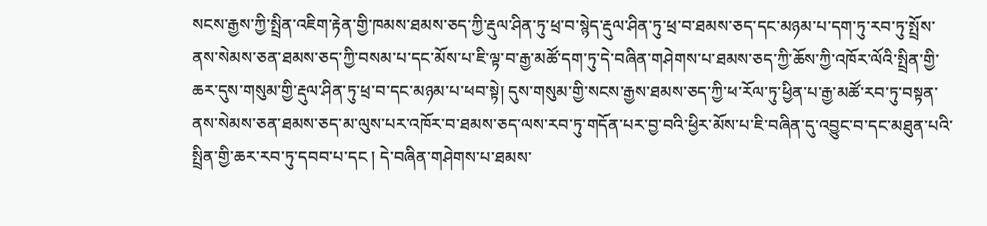སངས་རྒྱས་ཀྱི་སྤྲིན་འཇིག་རྟེན་གྱི་ཁམས་ཐམས་ཅད་ཀྱི་རྡུལ་ཤིན་ཏུ་ཕྲ་བ་སྙེད་རྡུལ་ཤིན་ཏུ་ཕྲ་བ་ཐམས་ཅད་དང་མཉམ་པ་དག་ཏུ་རབ་ཏུ་སྤྲོས་ནས་སེམས་ཅན་ཐམས་ཅད་ཀྱི་བསམ་པ་དང་མོས་པ་ཇི་ལྟ་བ་རྒྱ་མཚོ་དག་ཏུ་དེ་བཞིན་གཤེགས་པ་ཐམས་ཅད་ཀྱི་ཆོས་ཀྱི་འཁོར་ལོའི་སྤྲིན་གྱི་ཆར་དུས་གསུམ་གྱི་རྡུལ་ཤིན་ཏུ་ཕྲ་བ་དང་མཉམ་པ་ཕབ་སྟེ། དུས་གསུམ་གྱི་སངས་རྒྱས་ཐམས་ཅད་ཀྱི་ཕ་རོལ་ཏུ་ཕྱིན་པ་རྒྱ་མཚོ་རབ་ཏུ་བསྟན་ནས་སེམས་ཅན་ཐམས་ཅད་མ་ལུས་པར་འཁོར་བ་ཐམས་ཅད་ལས་རབ་ཏུ་གདོན་པར་བྱ་བའི་ཕྱིར་མོས་པ་ཇི་བཞིན་དུ་འབྱུང་བ་དང་མཐུན་པའི་སྤྲིན་གྱི་ཆར་རབ་ཏུ་དབབ་པ་དང ། དེ་བཞིན་གཤེགས་པ་ཐམས་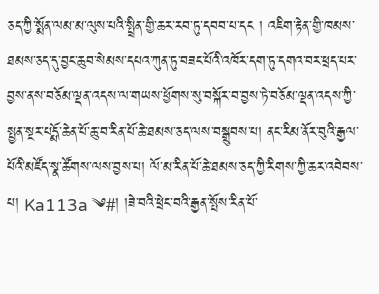ཅད་ཀྱི་སྨོན་ལམ་མ་ལུས་པའི་སྤྲིན་གྱི་ཆར་རབ་ཏུ་དབབ་པ་དང ། འཇིག་རྟེན་གྱི་ཁམས་ཐམས་ཅད་དུ་བྱང་ཆུབ་སེམས་དཔའ་ཀུན་ཏུ་བཟང་པོའི་འཁོར་དག་ཏུ་དགའ་བར་ཕྲད་པར་བྱས་ནས་བཅོམ་ལྡན་འདས་ལ་གཡས་ཕྱོགས་སུ་བསྐོར་བ་བྱས་ཏེ་བཅོམ་ལྡན་འདས་ཀྱི་སྤྱན་སྔར་པདྨོ་ཆེན་པོ་ཆུ་བ་རིན་པོ་ཆེ་ཐམས་ཅད་ལས་བསྒྲུབས་པ། ནང་རིམ་ནོར་བུའི་རྒྱལ་པོའི་མཛོད་སྣ་ཚོགས་ལས་བྱས་པ། ལོ་མ་རིན་པོ་ཆེ་ཐམས་ཅད་ཀྱི་རིགས་ཀྱི་ཆར་འབེབས་པ། Ka113a ༄#། །ཟེ་བའི་ཕྲེང་བའི་རྒྱན་སྤོས་རིན་པོ་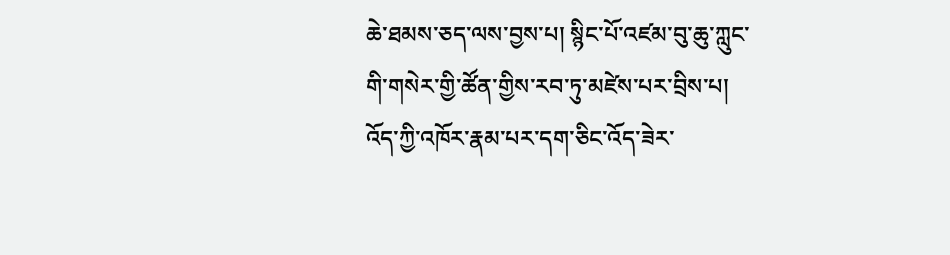ཆེ་ཐམས་ཅད་ལས་བྱས་པ། སྙིང་པོ་འཛམ་བུ་ཆུ་ཀླུང་གི་གསེར་གྱི་ཚོན་གྱིས་རབ་ཏུ་མཛེས་པར་བྲིས་པ། འོད་ཀྱི་འཁོར་རྣམ་པར་དག་ཅིང་འོད་ཟེར་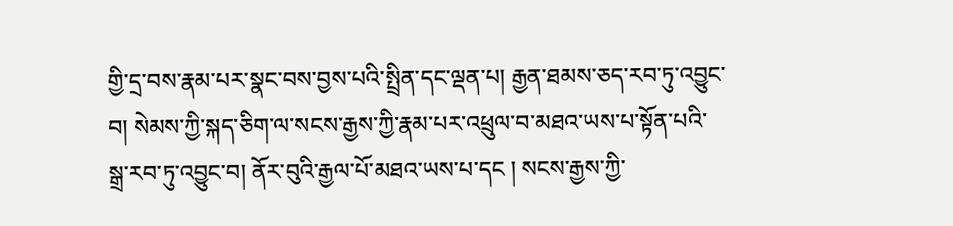གྱི་དྲ་བས་རྣམ་པར་སྣང་བས་བྱས་པའི་སྤྲིན་དང་ལྡན་པ། རྒྱན་ཐམས་ཅད་རབ་ཏུ་འབྱུང་བ། སེམས་ཀྱི་སྐད་ཅིག་ལ་སངས་རྒྱས་ཀྱི་རྣམ་པར་འཕྲུལ་བ་མཐའ་ཡས་པ་སྟོན་པའི་སྒྲ་རབ་ཏུ་འབྱུང་བ། ནོར་བུའི་རྒྱལ་པོ་མཐའ་ཡས་པ་དང ། སངས་རྒྱས་ཀྱི་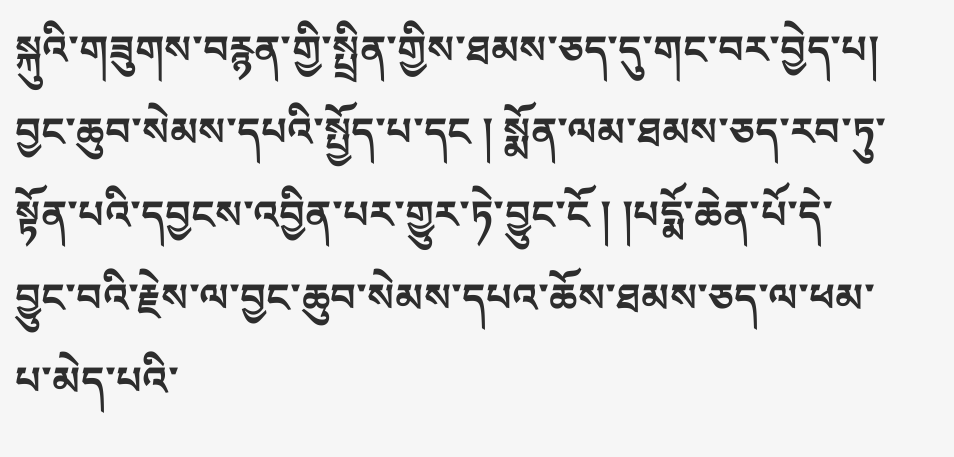སྐུའི་གཟུགས་བརྙན་གྱི་སྤྲིན་གྱིས་ཐམས་ཅད་དུ་གང་བར་བྱེད་པ། བྱང་ཆུབ་སེམས་དཔའི་སྤྱོད་པ་དང ། སྨོན་ལམ་ཐམས་ཅད་རབ་ཏུ་སྟོན་པའི་དབྱངས་འབྱིན་པར་གྱུར་ཏེ་བྱུང་ངོ ། །པདྨོ་ཆེན་པོ་དེ་བྱུང་བའི་རྗེས་ལ་བྱང་ཆུབ་སེམས་དཔའ་ཆོས་ཐམས་ཅད་ལ་ཕམ་པ་མེད་པའི་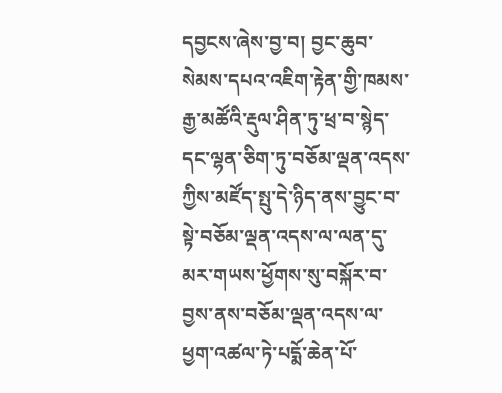དབྱངས་ཞེས་བྱ་བ། བྱང་ཆུབ་སེམས་དཔའ་འཇིག་རྟེན་གྱི་ཁམས་རྒྱ་མཚོའི་རྡུལ་ཤིན་ཏུ་ཕྲ་བ་སྙེད་དང་ལྷན་ཅིག་ཏུ་བཅོམ་ལྡན་འདས་ཀྱིས་མཛོད་སྤུ་དེ་ཉིད་ནས་བྱུང་བ་སྟེ་བཅོམ་ལྡན་འདས་ལ་ལན་དུ་མར་གཡས་ཕྱོགས་སུ་བསྐོར་བ་བྱས་ནས་བཅོམ་ལྡན་འདས་ལ་ཕྱག་འཚལ་ཏེ་པདྨོ་ཆེན་པོ་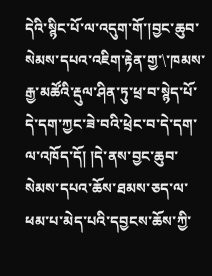དེའི་སྙིང་པོ་ལ་འདུག་གོ་།བྱང་ཆུབ་སེམས་དཔའ་འཇིག་རྟེན་གྱ་\་ཁམས་རྒྱ་མཚོའི་རྡུལ་ཤིན་ཏུ་ཕྲ་བ་སྙེད་པོ་དེ་དག་ཀྱང་ཟེ་བའི་ཕྲེང་བ་དེ་དག་ལ་འཁོད་དོ། །དེ་ནས་བྱང་ཆུབ་སེམས་དཔའ་ཆོས་ཐམས་ཅད་ལ་ཕམ་པ་མེད་པའི་དབྱངས་ཆོས་ཀྱི་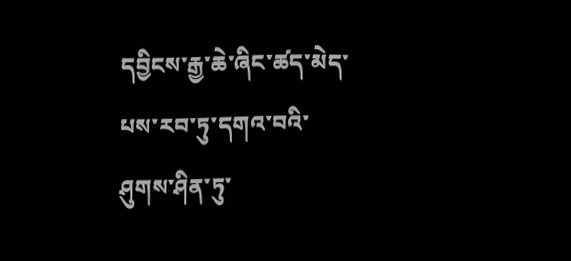དབྱིངས་རྒྱ་ཆེ་ཞིང་ཚད་མེད་པས་རབ་ཏུ་དགའ་བའི་ཤུགས་ཤིན་ཏུ་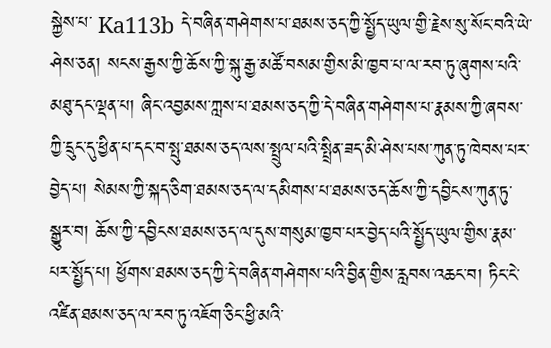སྐྱེས་པ་ Ka113b དེ་བཞིན་གཤེགས་པ་ཐམས་ཅད་ཀྱི་སྤྱོད་ཡུལ་གྱི་རྗེས་སུ་སོང་བའི་ཡེ་ཤེས་ཅན། སངས་རྒྱས་ཀྱི་ཆོས་ཀྱི་སྐུ་རྒྱ་མཚོ་བསམ་གྱིས་མི་ཁྱབ་པ་ལ་རབ་ཏུ་ཞུགས་པའི་མཐུ་དང་ལྡན་པ། ཞིང་འབྱམས་ཀླས་པ་ཐམས་ཅད་ཀྱི་དེ་བཞིན་གཤེགས་པ་རྣམས་ཀྱི་ཞབས་ཀྱི་དྲུང་དུ་ཕྱིན་པ་དང་བ་སྤུ་ཐམས་ཅད་ལས་སྤྲུལ་པའི་སྤྲིན་ཟད་མི་ཤེས་པས་ཀུན་ཏུ་ཁེབས་པར་བྱེད་པ། སེམས་ཀྱི་སྐད་ཅིག་ཐམས་ཅད་ལ་དམིགས་པ་ཐམས་ཅད་ཆོས་ཀྱི་དབྱིངས་ཀུན་ཏུ་སྒྱུར་བ། ཆོས་ཀྱི་དབྱིངས་ཐམས་ཅད་ལ་དུས་གསུམ་ཁྱབ་པར་བྱེད་པའི་སྤྱོད་ཡུལ་གྱིས་རྣམ་པར་སྤྱོད་པ། ཕྱོགས་ཐམས་ཅད་ཀྱི་དེ་བཞིན་གཤེགས་པའི་བྱིན་གྱིས་རླབས་འཆང་བ། ཏིང་ངེ་འཛིན་ཐམས་ཅད་ལ་རབ་ཏུ་འཇོག་ཅིང་ཕྱི་མའི་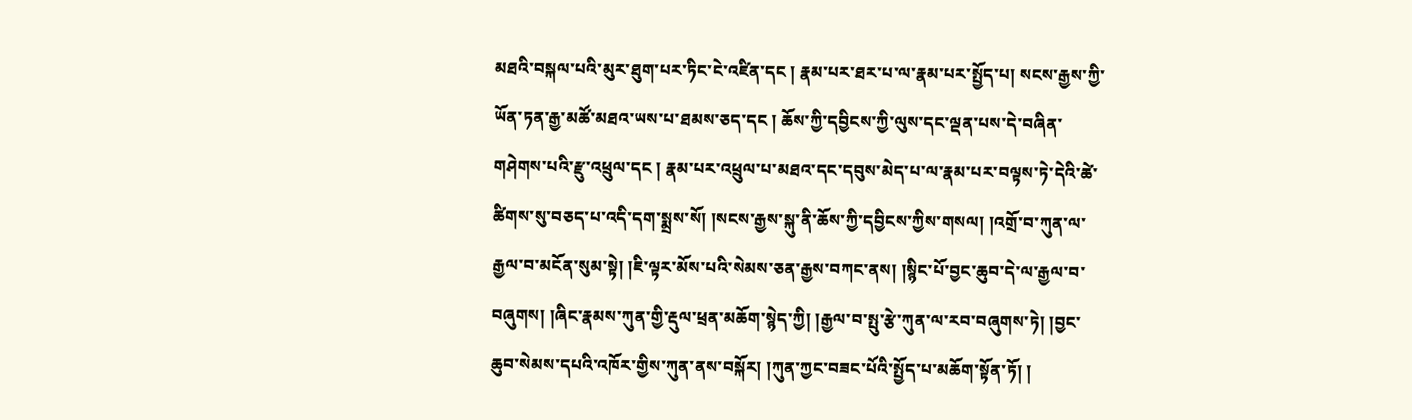མཐའི་བསྐལ་པའི་མུར་ཐུག་པར་ཏིང་ངེ་འཛིན་དང ། རྣམ་པར་ཐར་པ་ལ་རྣམ་པར་སྤྱོད་པ། སངས་རྒྱས་ཀྱི་ཡོན་ཏན་རྒྱ་མཚོ་མཐའ་ཡས་པ་ཐམས་ཅད་དང ། ཆོས་ཀྱི་དབྱིངས་ཀྱི་ལུས་དང་ལྡན་པས་དེ་བཞིན་གཤེགས་པའི་རྫུ་འཕྲུལ་དང ། རྣམ་པར་འཕྲུལ་པ་མཐའ་དང་དབུས་མེད་པ་ལ་རྣམ་པར་བལྟས་ཏེ་དེའི་ཚེ་ཚིགས་སུ་བཅད་པ་འདི་དག་སྨྲས་སོ། །སངས་རྒྱས་སྐུ་ནི་ཆོས་ཀྱི་དབྱིངས་ཀྱིས་གསལ། །འགྲོ་བ་ཀུན་ལ་རྒྱལ་བ་མངོན་སུམ་སྟེ། །ཇི་ལྟར་མོས་པའི་སེམས་ཅན་རྒྱས་བཀང་ནས། །སྙིང་པོ་བྱང་ཆུབ་དེ་ལ་རྒྱལ་བ་བཞུགས། །ཞིང་རྣམས་ཀུན་གྱི་རྡུལ་ཕྲན་མཆོག་སྙེད་ཀྱི། །རྒྱལ་བ་སྤུ་རྩེ་ཀུན་ལ་རབ་བཞུགས་ཏེ། །བྱང་ཆུབ་སེམས་དཔའི་འཁོར་གྱིས་ཀུན་ནས་བསྐོར། །ཀུན་ཀྱང་བཟང་པོའི་སྤྱོད་པ་མཆོག་སྟོན་ཏོ། །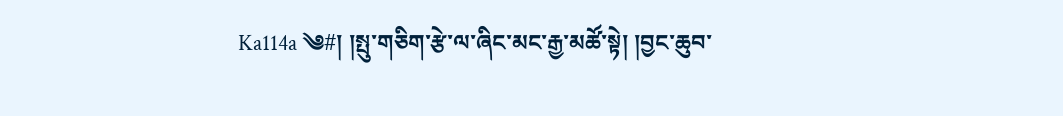Ka114a ༄#། །སྤུ་གཅིག་རྩེ་ལ་ཞིང་མང་རྒྱ་མཚོ་སྟེ། །བྱང་ཆུབ་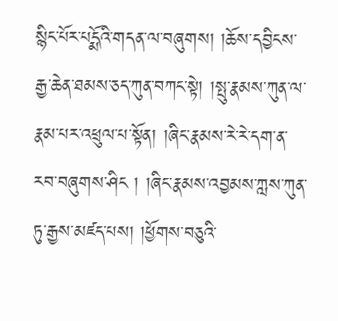སྙིང་པོར་པདྨོའི་གདན་ལ་བཞུགས། །ཆོས་དབྱིངས་རྒྱ་ཆེན་ཐམས་ཅད་ཀུན་བཀང་སྟེ། །སྤུ་རྣམས་ཀུན་ལ་རྣམ་པར་འཕྲུལ་པ་སྟོན། །ཞིང་རྣམས་རེ་རེ་དག་ན་རབ་བཞུགས་ཤིང ། །ཞིང་རྣམས་འབྱམས་ཀླས་ཀུན་ཏུ་རྒྱས་མཛད་པས། །ཕྱོགས་བཅུའི་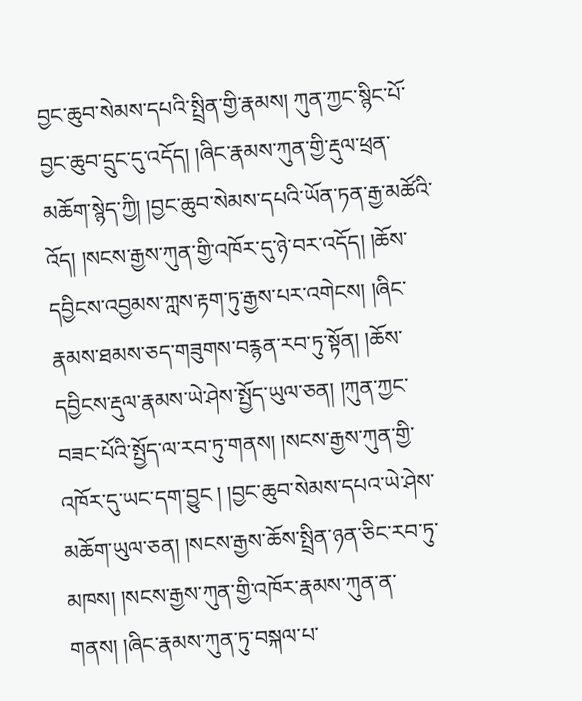བྱང་ཆུབ་སེམས་དཔའི་སྤྲིན་གྱི་རྣམས། ཀུན་ཀྱང་སྙིང་པོ་བྱང་ཆུབ་དྲུང་དུ་འདོད། །ཞིང་རྣམས་ཀུན་གྱི་རྡུལ་ཕྲན་མཆོག་སྙེད་ཀྱི། །བྱང་ཆུབ་སེམས་དཔའི་ཡོན་ཏན་རྒྱ་མཚོའི་འོད། །སངས་རྒྱས་ཀུན་གྱི་འཁོར་དུ་ཉེ་བར་འདོད། །ཆོས་དབྱིངས་འབྱམས་ཀླས་རྟག་ཏུ་རྒྱས་པར་འགེངས། །ཞིང་རྣམས་ཐམས་ཅད་གཟུགས་བརྙན་རབ་ཏུ་སྟོན། །ཆོས་དབྱིངས་རྡུལ་རྣམས་ཡེ་ཤེས་སྤྱོད་ཡུལ་ཅན། །ཀུན་ཀྱང་བཟང་པོའི་སྤྱོད་ལ་རབ་ཏུ་གནས། །སངས་རྒྱས་ཀུན་གྱི་འཁོར་དུ་ཡང་དག་བྱུང ། །བྱང་ཆུབ་སེམས་དཔའ་ཡེ་ཤེས་མཆོག་ཡུལ་ཅན། །སངས་རྒྱས་ཆོས་སྤྲིན་ཉན་ཅིང་རབ་ཏུ་མཁས། །སངས་རྒྱས་ཀུན་གྱི་འཁོར་རྣམས་ཀུན་ན་གནས། །ཞིང་རྣམས་ཀུན་ཏུ་བསྐལ་པ་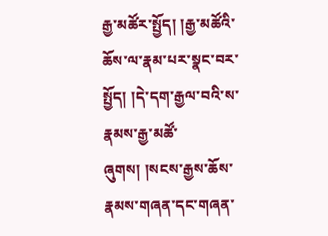རྒྱ་མཚོར་སྤྱོད། །རྒྱ་མཚོའི་ཆོས་ལ་རྣམ་པར་སྣང་བར་སྤྱོད། །དེ་དག་རྒྱལ་བའི་ས་རྣམས་རྒྱ་མཚོ་ཞུགས། །སངས་རྒྱས་ཆོས་རྣམས་གཞན་དང་གཞན་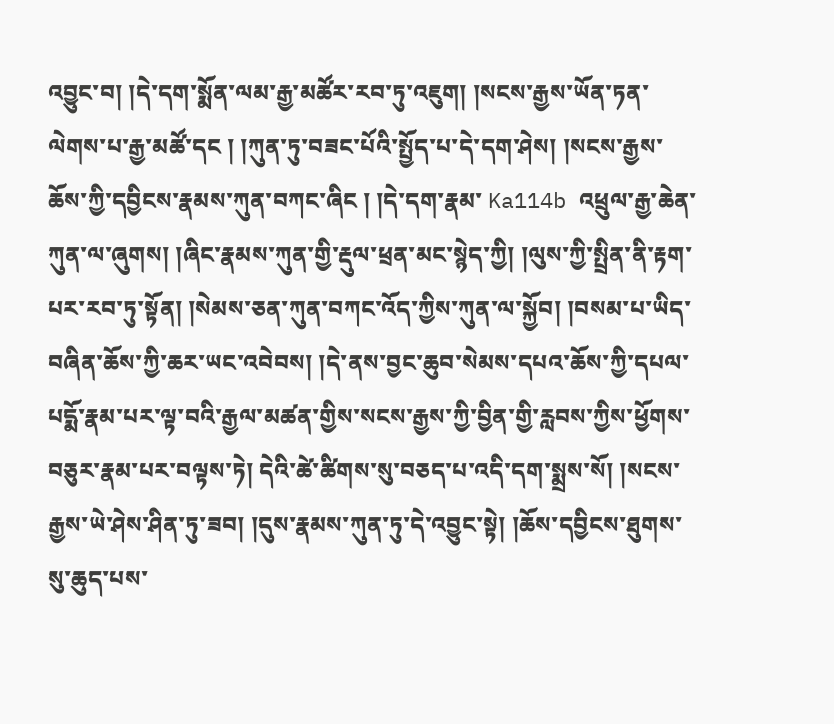འབྱུང་བ། །དེ་དག་སྨོན་ལམ་རྒྱ་མཚོར་རབ་ཏུ་འཇུག། །སངས་རྒྱས་ཡོན་ཏན་ལེགས་པ་རྒྱ་མཚོ་དང ། །ཀུན་ཏུ་བཟང་པོའི་སྤྱོད་པ་དེ་དག་ཤེས། །སངས་རྒྱས་ཆོས་ཀྱི་དབྱིངས་རྣམས་ཀུན་བཀང་ཞིང ། །དེ་དག་རྣམ་ Ka114b འཕྲུལ་རྒྱ་ཆེན་ཀུན་ལ་ཞུགས། །ཞིང་རྣམས་ཀུན་གྱི་རྡུལ་ཕྲན་མང་སྙེད་ཀྱི། །ལུས་ཀྱི་སྤྲིན་ནི་རྟག་པར་རབ་ཏུ་སྟོན། །སེམས་ཅན་ཀུན་བཀང་འོད་ཀྱིས་ཀུན་ལ་སྐྱོབ། །བསམ་པ་ཡིད་བཞིན་ཆོས་ཀྱི་ཆར་ཡང་འབེབས། །དེ་ནས་བྱང་ཆུབ་སེམས་དཔའ་ཆོས་ཀྱི་དཔལ་པདྨོ་རྣམ་པར་ལྟ་བའི་རྒྱལ་མཚན་གྱིས་སངས་རྒྱས་ཀྱི་བྱིན་གྱི་རླབས་ཀྱིས་ཕྱོགས་བཅུར་རྣམ་པར་བལྟས་ཏེ། དེའི་ཚེ་ཚིགས་སུ་བཅད་པ་འདི་དག་སྨྲས་སོ། །སངས་རྒྱས་ཡེ་ཤེས་ཤིན་ཏུ་ཟབ། །དུས་རྣམས་ཀུན་ཏུ་དེ་འབྱུང་སྟེ། །ཆོས་དབྱིངས་ཐུགས་སུ་ཆུད་པས་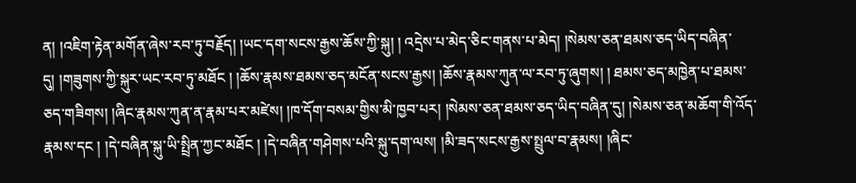ན། །འཇིག་རྟེན་མགོན་ཞེས་རབ་ཏུ་བརྗོད། །ཡང་དག་སངས་རྒྱས་ཆོས་ཀྱི་སྐུ། ། འདྲེས་པ་མེད་ཅིང་གནས་པ་མེད། །སེམས་ཅན་ཐམས་ཅད་ཡིད་བཞིན་དུ། །གཟུགས་ཀྱི་སྐུར་ཡང་རབ་ཏུ་མཐོང ། །ཆོས་རྣམས་ཐམས་ཅད་མངོན་སངས་རྒྱས། །ཆོས་རྣམས་ཀུན་ལ་རབ་ཏུ་ཞུགས། ། ཐམས་ཅད་མཁྱེན་པ་ཐམས་ཅད་གཟིགས། །ཞིང་རྣམས་ཀུན་ན་རྣམ་པར་མཛེས། །ཁ་དོག་བསམ་གྱིས་མི་ཁྱབ་པར། །སེམས་ཅན་ཐམས་ཅད་ཡིད་བཞིན་དུ། །སེམས་ཅན་མཆོག་གི་འོད་རྣམས་དང ། །དེ་བཞིན་སྐུ་ཡི་སྤྲིན་ཀྱང་མཐོང ། །དེ་བཞིན་གཤེགས་པའི་སྐུ་དག་ལས། །མི་ཟད་སངས་རྒྱས་སྤྲུལ་བ་རྣམས། །ཞིང་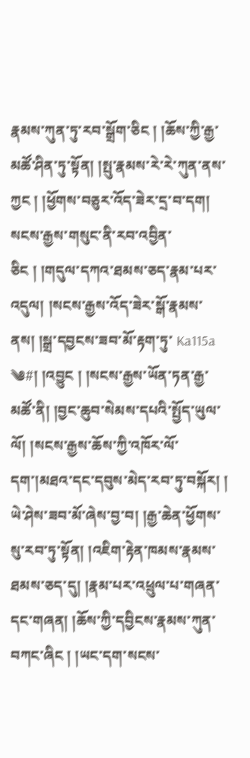རྣམས་ཀུན་ཏུ་རབ་སྒྲོག་ཅིང ། །ཆོས་ཀྱི་རྒྱ་མཚོ་ཤིན་ཏུ་སྟོན། །སྤུ་རྣམས་རེ་རེ་ཀུན་ནས་ཀྱང ། །ཕྱོགས་བཅུར་འོད་ཟེར་དྲ་བ་དག། སངས་རྒྱས་གསུང་ནི་རབ་འབྱིན་ཅིང ། །གདུལ་དཀའ་ཐམས་ཅད་རྣམ་པར་འདུལ། །སངས་རྒྱས་འོད་ཟེར་སྒོ་རྣམས་ནས། །སྒྲ་དབྱངས་ཟབ་མོ་རྟག་ཏུ་ Ka115a ༄#། །འབྱུང ། །སངས་རྒྱས་ཡོན་ཏན་རྒྱ་མཚོ་ནི། །བྱང་ཆུབ་སེམས་དཔའི་སྤྱོད་ཡུལ་ལོ། །སངས་རྒྱས་ཆོས་ཀྱི་འཁོར་ལོ་དག་།མཐའ་དང་དབུས་མེད་རབ་ཏུ་བསྐོར། ། ཡེ་ཤེས་ཟབ་མོ་ཞེས་བྱ་བ། །རྒྱ་ཆེན་ཕྱོགས་སུ་རབ་ཏུ་སྟོན། །འཇིག་རྟེན་ཁམས་རྣམས་ཐམས་ཅད་དུ། །རྣམ་པར་འཕྲུལ་པ་གཞན་དང་གཞན། །ཆོས་ཀྱི་དབྱིངས་རྣམས་ཀུན་བཀང་ཞིང ། །ཡང་དག་སངས་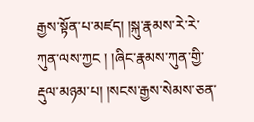རྒྱས་སྟོན་པ་མཛད། །སྐུ་རྣམས་རེ་རེ་ཀུན་ལས་ཀྱང ། །ཞིང་རྣམས་ཀུན་གྱི་རྡུལ་མཉམ་པ། །སངས་རྒྱས་སེམས་ཅན་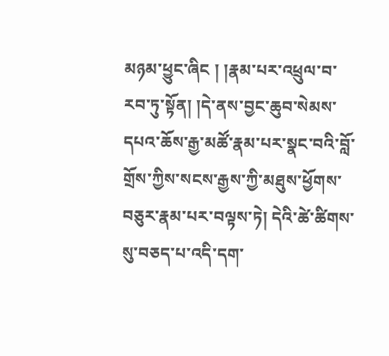མཉམ་ཕྱུང་ཞིང ། །རྣམ་པར་འཕྲུལ་བ་རབ་ཏུ་སྟོན། །དེ་ནས་བྱང་ཆུབ་སེམས་དཔའ་ཆོས་རྒྱ་མཚོ་རྣམ་པར་སྣང་བའི་བློ་གྲོས་ཀྱིས་སངས་རྒྱས་ཀྱི་མཐུས་ཕྱོགས་བཅུར་རྣམ་པར་བལྟས་ཏེ། དེའི་ཚེ་ཚིགས་སུ་བཅད་པ་འདི་དག་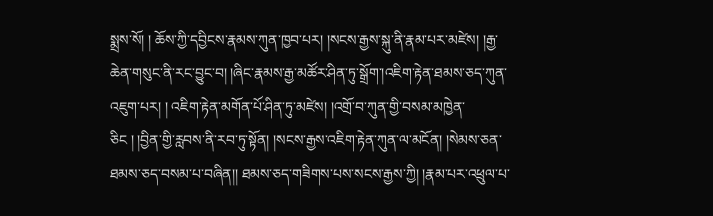སྨྲས་སོ། ། ཆོས་ཀྱི་དབྱིངས་རྣམས་ཀུན་ཁྱབ་པར། །སངས་རྒྱས་སྐུ་ནི་རྣམ་པར་མཛེས། །རྒྱ་ཆེན་གསུང་ནི་རང་བྱུང་བ། །ཞིང་རྣམས་རྒྱ་མཚོར་ཤིན་ཏུ་སྒྲོག་།འཇིག་རྟེན་ཐམས་ཅད་ཀུན་འཇུག་པར། ། འཇིག་རྟེན་མགོན་པོ་ཤིན་ཏུ་མཛེས། །འགྲོ་བ་ཀུན་གྱི་བསམ་མཁྱེན་ཅིང ། །བྱིན་གྱི་རླབས་ནི་རབ་ཏུ་སྟོན། །སངས་རྒྱས་འཇིག་རྟེན་ཀུན་ལ་མངོན། །སེམས་ཅན་ཐམས་ཅད་བསམ་པ་བཞིན།། ཐམས་ཅད་གཟིགས་པས་སངས་རྒྱས་ཀྱི། །རྣམ་པར་འཕྲུལ་པ་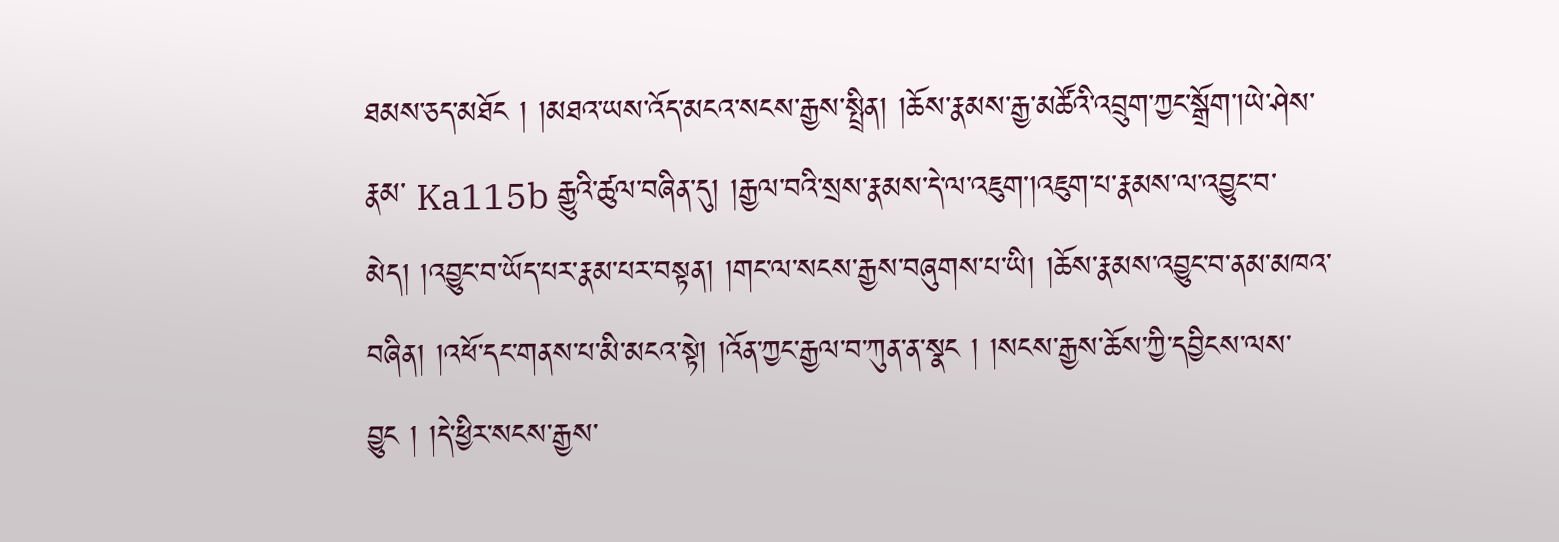ཐམས་ཅད་མཐོང ། །མཐའ་ཡས་འོད་མངའ་སངས་རྒྱས་སྤྲིན། །ཆོས་རྣམས་རྒྱ་མཚོའི་འབྲུག་ཀྱང་སྒྲོག་།ཡེ་ཤེས་རྣམ་ Ka115b རྒྱུའི་ཚུལ་བཞིན་དུ། །རྒྱལ་བའི་སྲས་རྣམས་དེ་ལ་འཇུག་།འཇུག་པ་རྣམས་ལ་འབྱུང་བ་མེད། །འབྱུང་བ་ཡོད་པར་རྣམ་པར་བསྟན། །གང་ལ་སངས་རྒྱས་བཞུགས་པ་ཡི། །ཆོས་རྣམས་འབྱུང་བ་ནམ་མཁའ་བཞིན། །འཕོ་དང་གནས་པ་མི་མངའ་སྟེ། །འོན་ཀྱང་རྒྱལ་བ་ཀུན་ན་སྣང ། །སངས་རྒྱས་ཆོས་ཀྱི་དབྱིངས་ལས་བྱུང ། །དེ་ཕྱིར་སངས་རྒྱས་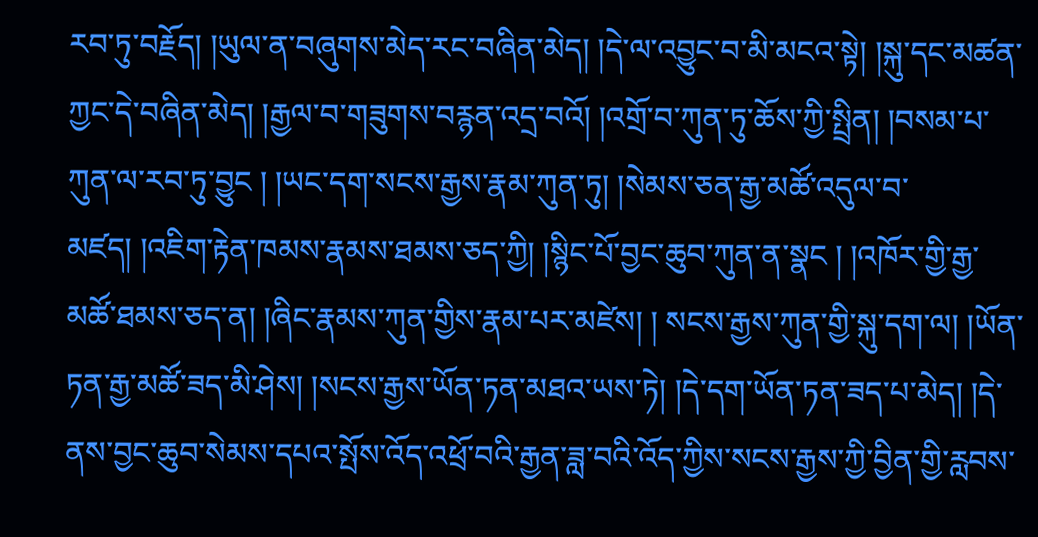རབ་ཏུ་བརྗོད། །ཡུལ་ན་བཞུགས་མེད་རང་བཞིན་མེད། །དེ་ལ་འབྱུང་བ་མི་མངའ་སྟེ། །སྐུ་དང་མཚན་ཀྱང་དེ་བཞིན་མེད། །རྒྱལ་བ་གཟུགས་བརྙན་འདྲ་བའོ། །འགྲོ་བ་ཀུན་ཏུ་ཆོས་ཀྱི་སྤྲིན། །བསམ་པ་ཀུན་ལ་རབ་ཏུ་བྱུང ། །ཡང་དག་སངས་རྒྱས་རྣམ་ཀུན་ཏུ། །སེམས་ཅན་རྒྱ་མཚོ་འདུལ་བ་མཛད། །འཇིག་རྟེན་ཁམས་རྣམས་ཐམས་ཅད་ཀྱི། །སྙིང་པོ་བྱང་ཆུབ་ཀུན་ན་སྣང ། །འཁོར་གྱི་རྒྱ་མཚོ་ཐམས་ཅད་ན། །ཞིང་རྣམས་ཀུན་གྱིས་རྣམ་པར་མཛེས། ། སངས་རྒྱས་ཀུན་གྱི་སྐུ་དག་ལ། །ཡོན་ཏན་རྒྱ་མཚོ་ཟད་མི་ཤེས། །སངས་རྒྱས་ཡོན་ཏན་མཐའ་ཡས་ཏེ། །དེ་དག་ཡོན་ཏན་ཟད་པ་མེད། །དེ་ནས་བྱང་ཆུབ་སེམས་དཔའ་སྤོས་འོད་འཕྲོ་བའི་རྒྱན་ཟླ་བའི་འོད་ཀྱིས་སངས་རྒྱས་ཀྱི་བྱིན་གྱི་རླབས་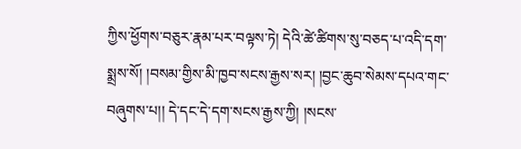ཀྱིས་ཕྱོགས་བཅུར་རྣམ་པར་བལྟས་ཏེ། དེའི་ཚེ་ཚིགས་སུ་བཅད་པ་འདི་དག་སྨྲས་སོ། །བསམ་གྱིས་མི་ཁྱབ་སངས་རྒྱས་སར། །བྱང་ཆུབ་སེམས་དཔའ་གང་བཞུགས་པ།། དེ་དང་དེ་དག་སངས་རྒྱས་ཀྱི། །སངས་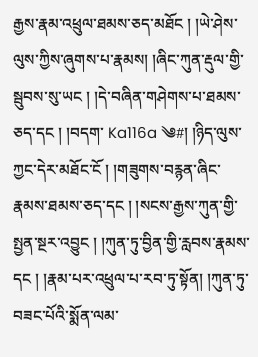རྒྱས་རྣམ་འཕྲུལ་ཐམས་ཅད་མཐོང ། །ཡེ་ཤེས་ལུས་ཀྱིས་ཞུགས་པ་རྣམས། །ཞིང་ཀུན་རྡུལ་གྱི་སྦུབས་སུ་ཡང ། །དེ་བཞིན་གཤེགས་པ་ཐམས་ཅད་དང ། །བདག་ Ka116a ༄#། །ཉིད་ལུས་ཀྱང་དེར་མཐོང་ངོ ། །གཟུགས་བརྙན་ཞིང་རྣམས་ཐམས་ཅད་དང ། །སངས་རྒྱས་ཀུན་གྱི་སྤྱན་སྔར་འབྱུང ། །ཀུན་ཏུ་བྱིན་གྱི་རླབས་རྣམས་དང ། །རྣམ་པར་འཕྲུལ་པ་རབ་ཏུ་སྟོན། །ཀུན་ཏུ་བཟང་པོའི་སྨོན་ལམ་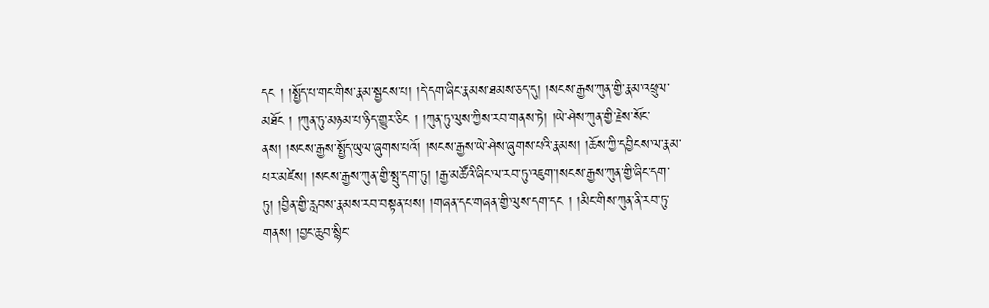དང ། །སྤྱོད་པ་གང་གིས་རྣམ་སྦྱངས་པ། །དེ་དག་ཞིང་རྣམས་ཐམས་ཅད་དུ། །སངས་རྒྱས་ཀུན་གྱི་རྣམ་འཕྲུལ་མཐོང ། །ཀུན་ཏུ་མཉམ་པ་ཉིད་གྱུར་ཅིང ། །ཀུན་ཏུ་ལུས་ཀྱིས་རབ་གནས་ཏེ། །ཡེ་ཤེས་ཀུན་གྱི་རྗེས་སོང་ནས། །སངས་རྒྱས་སྤྱོད་ཡུལ་ཞུགས་པའོ། །སངས་རྒྱས་ཡེ་ཤེས་ཞུགས་པའི་རྣམས། །ཆོས་ཀྱི་དབྱིངས་ལ་རྣམ་པར་མཛེས། །སངས་རྒྱས་ཀུན་གྱི་སྤུ་དག་ཏུ། །རྒྱ་མཚོའི་ཞིང་ལ་རབ་ཏུ་འཇུག་།སངས་རྒྱས་ཀུན་གྱི་ཞིང་དག་ཏུ། །བྱིན་གྱི་རླབས་རྣམས་རབ་བསྟན་པས། །གཞན་དང་གཞན་གྱི་ལུས་དག་དང ། །མིང་གིས་ཀུན་ནི་རབ་ཏུ་གནས། །བྱང་ཆུབ་སྙིང་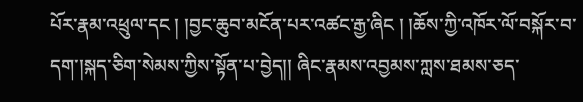པོར་རྣམ་འཕྲུལ་དང ། །བྱང་ཆུབ་མངོན་པར་འཚང་རྒྱ་ཞིང ། །ཆོས་ཀྱི་འཁོར་ལོ་བསྐོར་བ་དག་།སྐད་ཅིག་སེམས་ཀྱིས་སྟོན་པ་བྱེད།། ཞིང་རྣམས་འབྱམས་ཀླས་ཐམས་ཅད་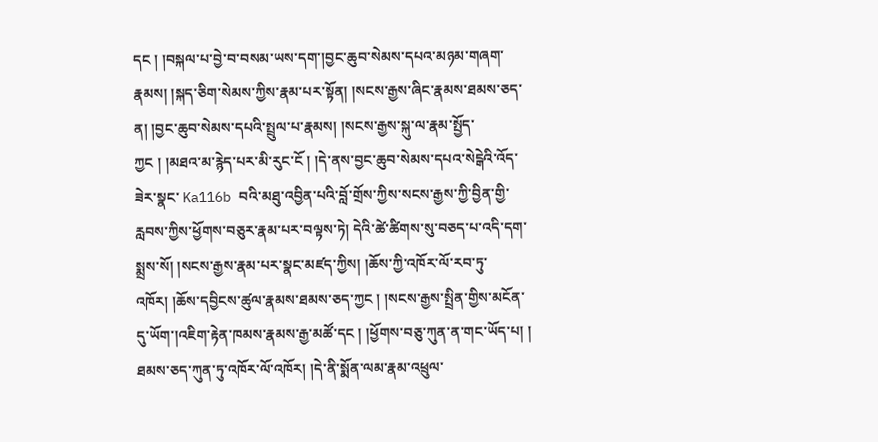དང ། །བསྐལ་པ་བྱེ་བ་བསམ་ཡས་དག་།བྱང་ཆུབ་སེམས་དཔའ་མཉམ་གཞག་རྣམས། །སྐད་ཅིག་སེམས་ཀྱིས་རྣམ་པར་སྟོན། །སངས་རྒྱས་ཞིང་རྣམས་ཐམས་ཅད་ན། །བྱང་ཆུབ་སེམས་དཔའི་སྤྲུལ་པ་རྣམས། །སངས་རྒྱས་སྐུ་ལ་རྣམ་སྤྱོད་ཀྱང ། །མཐའ་མ་རྙེད་པར་མི་རུང་ངོ ། །དེ་ནས་བྱང་ཆུབ་སེམས་དཔའ་སེངྒེའི་འོད་ཟེར་སྣང་ Ka116b བའི་མཐུ་འབྱིན་པའི་བློ་གྲོས་ཀྱིས་སངས་རྒྱས་ཀྱི་བྱིན་གྱི་རླབས་ཀྱིས་ཕྱོགས་བཅུར་རྣམ་པར་བལྟས་ཏེ། དེའི་ཚེ་ཚིགས་སུ་བཅད་པ་འདི་དག་སྨྲས་སོ། །སངས་རྒྱས་རྣམ་པར་སྣང་མཛད་ཀྱིས། །ཆོས་ཀྱི་འཁོར་ལོ་རབ་ཏུ་འཁོར། །ཆོས་དབྱིངས་ཚུལ་རྣམས་ཐམས་ཅད་ཀྱང ། །སངས་རྒྱས་སྤྲིན་གྱིས་མངོན་དུ་ཡོག་།འཇིག་རྟེན་ཁམས་རྣམས་རྒྱ་མཚོ་དང ། །ཕྱོགས་བཅུ་ཀུན་ན་གང་ཡོད་པ། ། ཐམས་ཅད་ཀུན་ཏུ་འཁོར་ལོ་འཁོར། །དེ་ནི་སྨོན་ལམ་རྣམ་འཕྲུལ་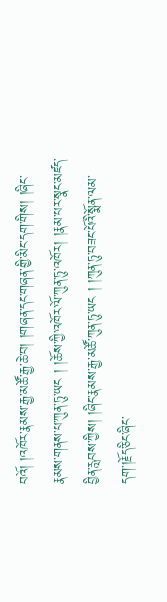བའོ། །འཁོར་རྣམས་རྒྱ་མཚོ་རྒྱ་ཆེ་བ། །གཞན་དང་གཞན་གྱི་མིང་དག་གིས། །ཞིང་རྣམས་གནས་པ་ཀུན་ཏུ་ཡང ། །ཆོས་ཀྱི་འཁོར་ལོ་ཀུན་ཏུ་འཁོར། །རྣམ་པར་སྣང་མཛད་བྱིན་རླབས་ཀྱིས། །ཞིང་རྣམས་རྒྱ་མཚོ་ཀུན་ཏུ་ཡང ། །ཀུན་ཏུ་བཟང་པོའི་སྨོན་ལམ་དག་།རྗོད་ཅིང་ཞིང་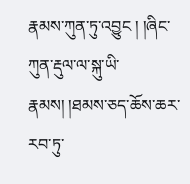རྣམས་ཀུན་ཏུ་འབྱུང ། །ཞིང་ཀུན་རྡུལ་ལ་སྐུ་ཡི་རྣམས། །ཐམས་ཅད་ཆོས་ཆར་རབ་ཏུ་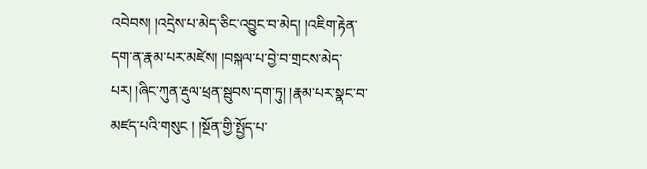འབེབས། །འདྲེས་པ་མེད་ཅིང་འབྱུང་བ་མེད། །འཇིག་རྟེན་དག་ན་རྣམ་པར་མཛེས། །བསྐལ་པ་བྱེ་བ་གྲངས་མེད་པར། །ཞིང་ཀུན་རྡུལ་ཕྲན་སྦུབས་དག་ཏུ། །རྣམ་པར་སྣང་བ་མཛད་པའི་གསུང ། །སྔོན་གྱི་སྤྱོད་པ་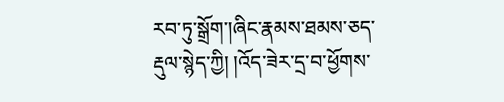རབ་ཏུ་སྒྲོག་།ཞིང་རྣམས་ཐམས་ཅད་རྡུལ་སྙེད་ཀྱི། །འོད་ཟེར་དྲ་བ་ཕྱོགས་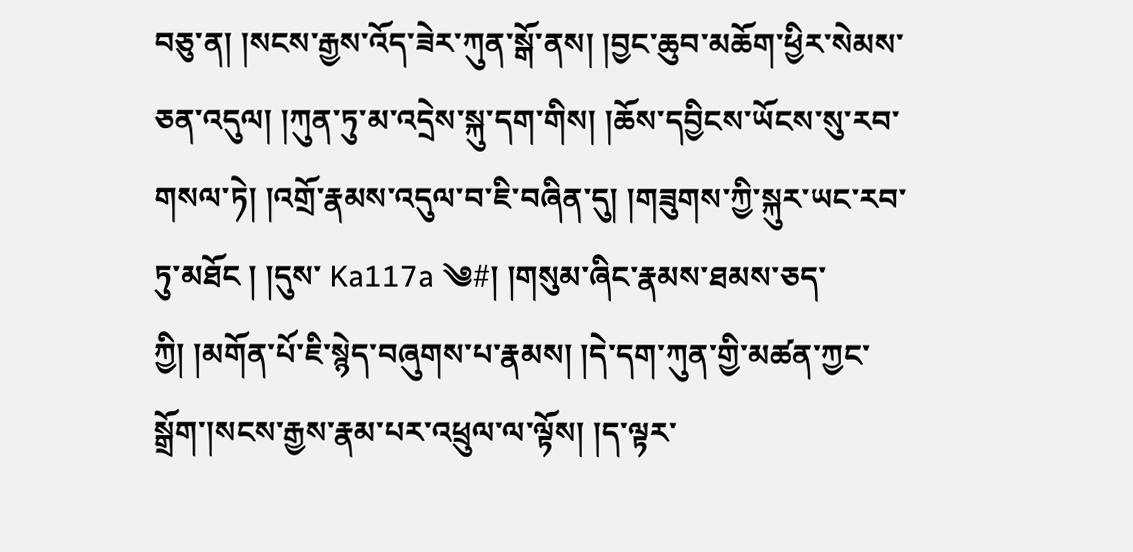བཅུ་ན། །སངས་རྒྱས་འོད་ཟེར་ཀུན་སྒོ་ནས། །བྱང་ཆུབ་མཆོག་ཕྱིར་སེམས་ཅན་འདུལ། །ཀུན་ཏུ་མ་འདྲེས་སྐུ་དག་གིས། །ཆོས་དབྱིངས་ཡོངས་སུ་རབ་གསལ་ཏེ། །འགྲོ་རྣམས་འདུལ་བ་ཇི་བཞིན་དུ། །གཟུགས་ཀྱི་སྐུར་ཡང་རབ་ཏུ་མཐོང ། །དུས་ Ka117a ༄#། །གསུམ་ཞིང་རྣམས་ཐམས་ཅད་ཀྱི། །མགོན་པོ་ཇི་སྙེད་བཞུགས་པ་རྣམས། །དེ་དག་ཀུན་གྱི་མཚན་ཀྱང་སྒྲོག་།སངས་རྒྱས་རྣམ་པར་འཕྲུལ་ལ་ལྟོས། །ད་ལྟར་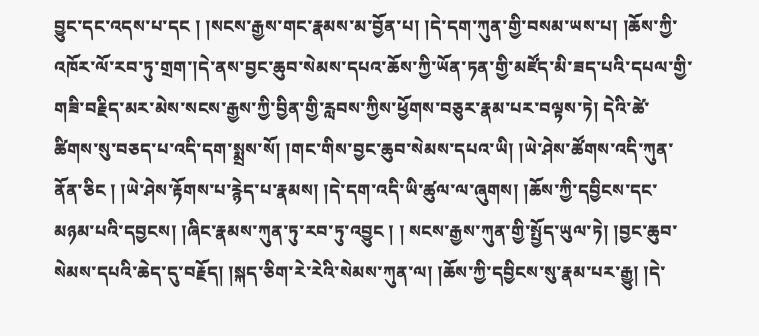བྱུང་དང་འདས་པ་དང ། །སངས་རྒྱས་གང་རྣམས་མ་བྱོན་པ། །དེ་དག་ཀུན་གྱི་བསམ་ཡས་པ། །ཆོས་ཀྱི་འཁོར་ལོ་རབ་ཏུ་གྲག་།དེ་ནས་བྱང་ཆུབ་སེམས་དཔའ་ཆོས་ཀྱི་ཡོན་ཏན་གྱི་མཛོད་མི་ཟད་པའི་དཔལ་གྱི་གཟི་བརྗིད་མར་མེས་སངས་རྒྱས་ཀྱི་བྱིན་གྱི་རླབས་ཀྱིས་ཕྱོགས་བཅུར་རྣམ་པར་བལྟས་ཏེ། དེའི་ཚེ་ཚིགས་སུ་བཅད་པ་འདི་དག་སྨྲས་སོ། །གང་གིས་བྱང་ཆུབ་སེམས་དཔའ་ཡི། །ཡེ་ཤེས་ཚོགས་འདི་ཀུན་ནོན་ཅིང ། །ཡེ་ཤེས་རྟོགས་པ་རྙེད་པ་རྣམས། །དེ་དག་འདི་ཡི་ཚུལ་ལ་ཞུགས། །ཆོས་ཀྱི་དབྱིངས་དང་མཉམ་པའི་དབྱངས། །ཞིང་རྣམས་ཀུན་ཏུ་རབ་ཏུ་འབྱུང ། ། སངས་རྒྱས་ཀུན་གྱི་སྤྱོད་ཡུལ་ཏེ། །བྱང་ཆུབ་སེམས་དཔའི་ཆེད་དུ་བརྗོད། །སྐད་ཅིག་རེ་རེའི་སེམས་ཀུན་ལ། །ཆོས་ཀྱི་དབྱིངས་སུ་རྣམ་པར་རྒྱུ། །དེ་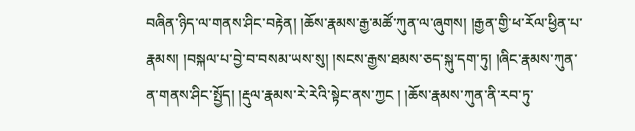བཞིན་ཉིད་ལ་གནས་ཤིང་བརྟེན། །ཆོས་རྣམས་རྒྱ་མཚོ་ཀུན་ལ་ཞུགས། །རྒྱན་གྱི་ཕ་རོལ་ཕྱིན་པ་རྣམས། །བསྐལ་པ་བྱེ་བ་བསམ་ཡས་སུ། །སངས་རྒྱས་ཐམས་ཅད་སྐུ་དག་ཏུ། །ཞིང་རྣམས་ཀུན་ན་གནས་ཤིང་སྤྱོད། །རྡུལ་རྣམས་རེ་རེའི་སྟེང་ནས་ཀྱང ། །ཆོས་རྣམས་ཀུན་ནི་རབ་ཏུ་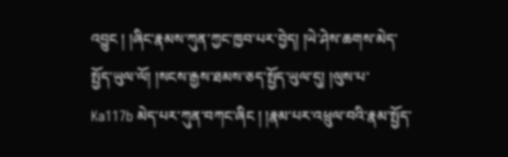འབྱུང ། །ཞིང་རྣམས་ཀུན་ཀྱང་ཁྱབ་པར་བྱེད། །ཡེ་ཤེས་ཆགས་མེད་སྤྱོད་ཡུལ་ལོ། །སངས་རྒྱས་ཐམས་ཅད་སྤྱོད་ཡུལ་དུ། །ལུས་པ་ Ka117b མེད་པར་ཀུན་བཀང་ཞིང ། །རྣམ་པར་འཕྲུལ་བའི་རྣམ་སྤྱོད་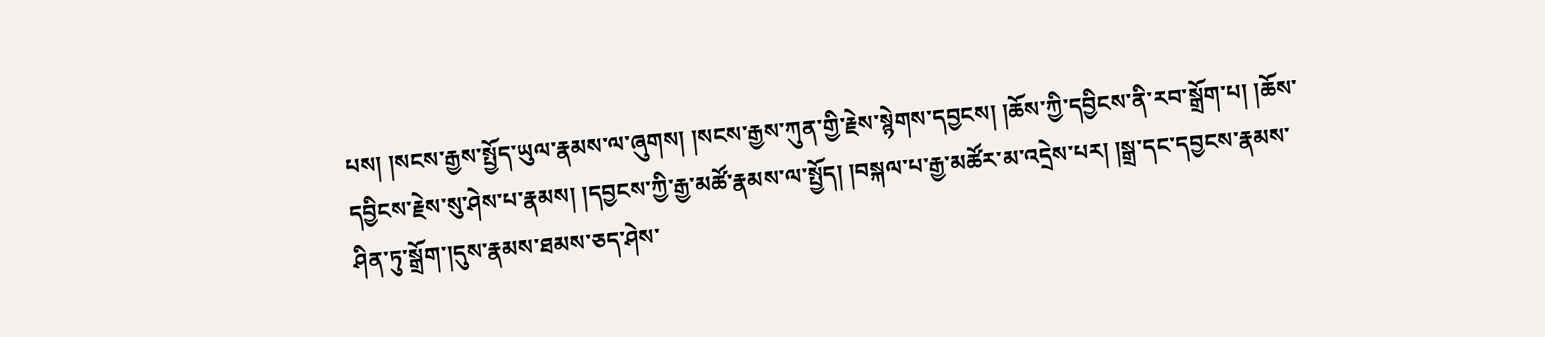པས། །སངས་རྒྱས་སྤྱོད་ཡུལ་རྣམས་ལ་ཞུགས། །སངས་རྒྱས་ཀུན་གྱི་རྗེས་སྙེགས་དབྱངས། །ཆོས་ཀྱི་དབྱིངས་ནི་རབ་སྒྲོག་པ། །ཆོས་དབྱིངས་རྗེས་སུ་ཤེས་པ་རྣམས། །དབྱངས་ཀྱི་རྒྱ་མཚོ་རྣམས་ལ་སྤྱོད། །བསྐལ་པ་རྒྱ་མཚོར་མ་འདྲེས་པར། །སྒྲ་དང་དབྱངས་རྣམས་ཤིན་ཏུ་སྒྲོག་།དུས་རྣམས་ཐམས་ཅད་ཤེས་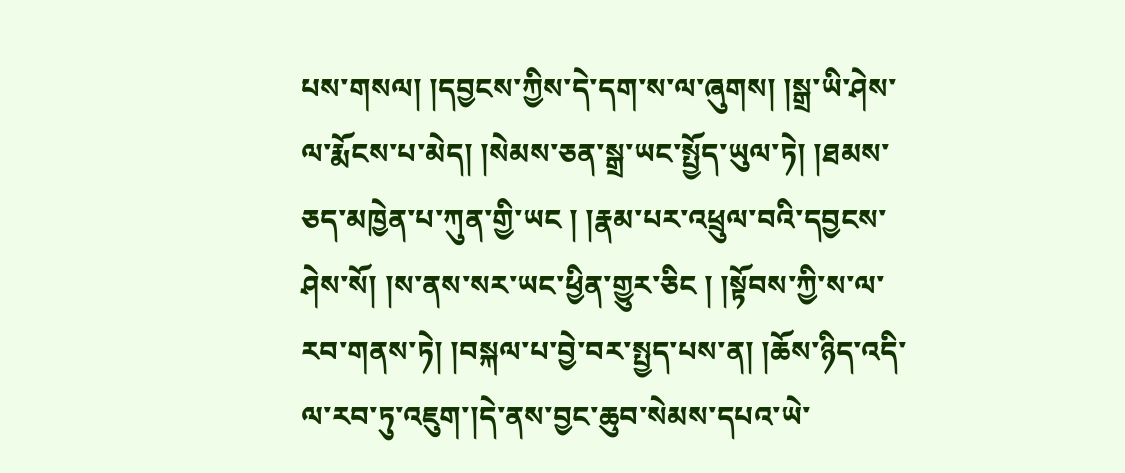པས་གསལ། །དབྱངས་ཀྱིས་དེ་དག་ས་ལ་ཞུགས། །སྒྲ་ཡི་ཤེས་ལ་རྨོངས་པ་མེད། །སེམས་ཅན་སྒྲ་ཡང་སྤྱོད་ཡུལ་ཏེ། །ཐམས་ཅད་མཁྱེན་པ་ཀུན་གྱི་ཡང ། །རྣམ་པར་འཕྲུལ་བའི་དབྱངས་ཤེས་སོ། །ས་ནས་སར་ཡང་ཕྱིན་གྱུར་ཅིང ། །སྟོབས་ཀྱི་ས་ལ་རབ་གནས་ཏེ། །བསྐལ་པ་བྱེ་བར་སྤྱད་པས་ན། །ཆོས་ཉིད་འདི་ལ་རབ་ཏུ་འཇུག་།དེ་ནས་བྱང་ཆུབ་སེམས་དཔའ་ཡེ་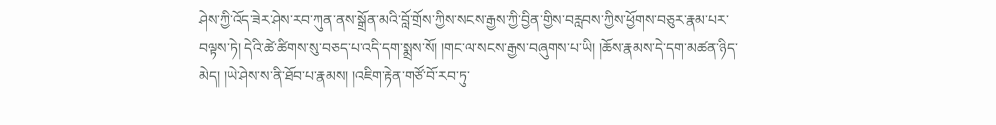ཤེས་ཀྱི་འོད་ཟེར་ཤེས་རབ་ཀུན་ནས་སྒྲོན་མའི་བློ་གྲོས་ཀྱིས་སངས་རྒྱས་ཀྱི་བྱིན་གྱིས་བརླབས་ཀྱིས་ཕྱོགས་བཅུར་རྣམ་པར་བལྟས་ཏེ། དེའི་ཚེ་ཚིགས་སུ་བཅད་པ་འདི་དག་སྨྲས་སོ། །གང་ལ་སངས་རྒྱས་བཞུགས་པ་ཡི། །ཆོས་རྣམས་དེ་དག་མཚན་ཉིད་མེད། །ཡེ་ཤེས་ས་ནི་ཐོབ་པ་རྣམས། །འཇིག་རྟེན་གཙོ་བོ་རབ་ཏུ་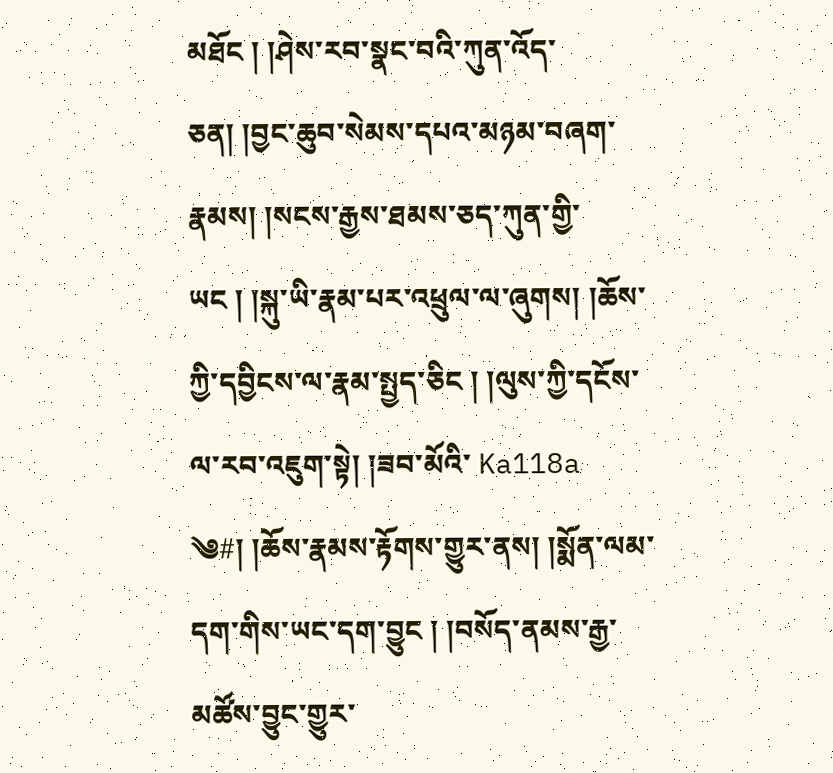མཐོང ། །ཤེས་རབ་སྣང་བའི་ཀུན་འོད་ཅན། །བྱང་ཆུབ་སེམས་དཔའ་མཉམ་བཞག་རྣམས། །སངས་རྒྱས་ཐམས་ཅད་ཀུན་གྱི་ཡང ། །སྐུ་ཡི་རྣམ་པར་འཕྲུལ་ལ་ཞུགས། །ཆོས་ཀྱི་དབྱིངས་ལ་རྣམ་སྤྱད་ཅིང ། །ལུས་ཀྱི་དངོས་ལ་རབ་འཇུག་སྟེ། །ཟབ་མོའི་ Ka118a ༄#། །ཆོས་རྣམས་རྟོགས་གྱུར་ནས། །སྨོན་ལམ་དག་གིས་ཡང་དག་བྱུང ། །བསོད་ནམས་རྒྱ་མཚོས་བྱུང་གྱུར་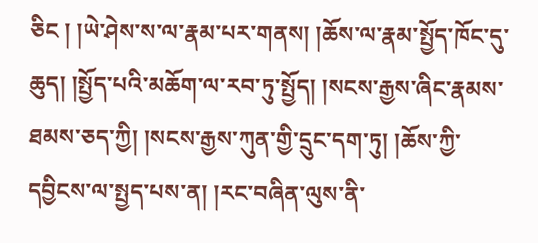ཅིང ། །ཡེ་ཤེས་ས་ལ་རྣམ་པར་གནས། །ཆོས་ལ་རྣམ་སྤྱོད་ཁོང་དུ་ཆུད། །སྤྱོད་པའི་མཆོག་ལ་རབ་ཏུ་སྤྱོད། །སངས་རྒྱས་ཞིང་རྣམས་ཐམས་ཅད་ཀྱི། །སངས་རྒྱས་ཀུན་གྱི་དྲུང་དག་ཏུ། །ཆོས་ཀྱི་དབྱིངས་ལ་སྤྱད་པས་ན། །རང་བཞིན་ལུས་ནི་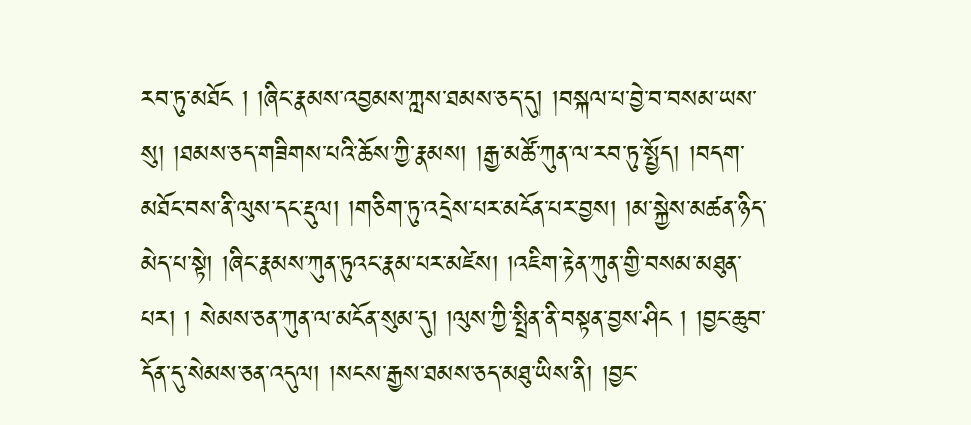རབ་ཏུ་མཐོང ། །ཞིང་རྣམས་འབྱམས་ཀླས་ཐམས་ཅད་དུ། །བསྐལ་པ་བྱེ་བ་བསམ་ཡས་སུ། །ཐམས་ཅད་གཟིགས་པའི་ཆོས་ཀྱི་རྣམས། །རྒྱ་མཚོ་ཀུན་ལ་རབ་ཏུ་སྤྱོད། །བདག་མཐོང་བས་ནི་ལུས་དང་རྡུལ། །གཅིག་ཏུ་འདྲེས་པར་མངོན་པར་བྱས། །མ་སྐྱེས་མཚན་ཉིད་མེད་པ་སྟེ། །ཞིང་རྣམས་ཀུན་ཏུའང་རྣམ་པར་མཛེས། །འཇིག་རྟེན་ཀུན་གྱི་བསམ་མཐུན་པར། ། སེམས་ཅན་ཀུན་ལ་མངོན་སུམ་དུ། །ལུས་ཀྱི་སྤྲིན་ནི་བསྟན་བྱས་ཤིང ། །བྱང་ཆུབ་དོན་དུ་སེམས་ཅན་འདུལ། །སངས་རྒྱས་ཐམས་ཅད་མཐུ་ཡིས་ནི། །བྱང་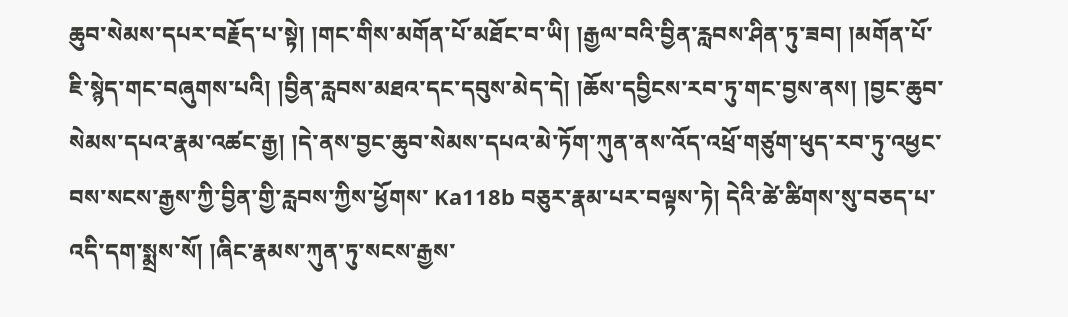ཆུབ་སེམས་དཔར་བརྗོད་པ་སྟེ། །གང་གིས་མགོན་པོ་མཐོང་བ་ཡི། །རྒྱལ་བའི་བྱིན་རླབས་ཤིན་ཏུ་ཟབ། །མགོན་པོ་ཇི་སྙེད་གང་བཞུགས་པའི། །བྱིན་རླབས་མཐའ་དང་དབུས་མེད་དེ། །ཆོས་དབྱིངས་རབ་ཏུ་གང་བྱས་ནས། །བྱང་ཆུབ་སེམས་དཔའ་རྣམ་འཚང་རྒྱ། །དེ་ནས་བྱང་ཆུབ་སེམས་དཔའ་མེ་ཏོག་ཀུན་ནས་འོད་འཕྲོ་གཙུག་ཕུད་རབ་ཏུ་འཕྱང་བས་སངས་རྒྱས་ཀྱི་བྱིན་གྱི་རླབས་ཀྱིས་ཕྱོགས་ Ka118b བཅུར་རྣམ་པར་བལྟས་ཏེ། དེའི་ཚེ་ཚིགས་སུ་བཅད་པ་འདི་དག་སྨྲས་སོ། །ཞིང་རྣམས་ཀུན་ཏུ་སངས་རྒྱས་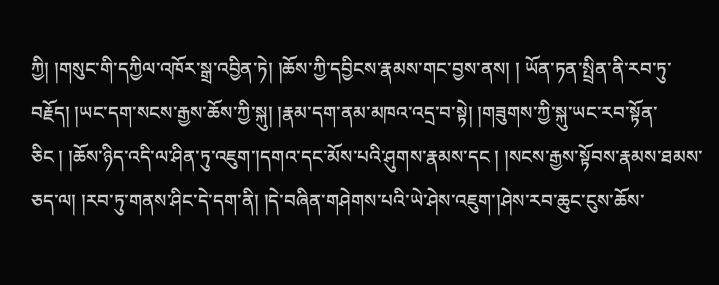ཀྱི། །གསུང་གི་དཀྱིལ་འཁོར་སྒྲ་འབྱིན་ཏེ། །ཆོས་ཀྱི་དབྱིངས་རྣམས་གང་བྱས་ནས། ། ཡོན་ཏན་སྤྲིན་ནི་རབ་ཏུ་བརྗོད། །ཡང་དག་སངས་རྒྱས་ཆོས་ཀྱི་སྐུ། །རྣམ་དག་ནམ་མཁའ་འདྲ་བ་སྟེ། །གཟུགས་ཀྱི་སྐུ་ཡང་རབ་སྟོན་ཅིང ། །ཆོས་ཉིད་འདི་ལ་ཤིན་ཏུ་འཇུག་།དགའ་དང་མོས་པའི་ཤུགས་རྣམས་དང ། །སངས་རྒྱས་སྟོབས་རྣམས་ཐམས་ཅད་ལ། །རབ་ཏུ་གནས་ཤིང་དེ་དག་ནི། །དེ་བཞིན་གཤེགས་པའི་ཡེ་ཤེས་འཇུག་།ཤེས་རབ་ཆུང་ངུས་ཆོས་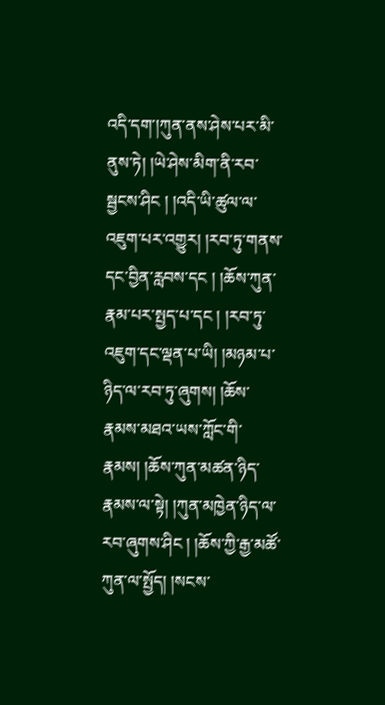འདི་དག་།ཀུན་ནས་ཤེས་པར་མི་ནུས་ཏེ། །ཡེ་ཤེས་མིག་ནི་རབ་སྦྱངས་ཤིང ། །འདི་ཡི་ཚུལ་ལ་འཇུག་པར་འགྱུར། །རབ་ཏུ་གནས་དང་བྱིན་རླབས་དང ། །ཆོས་ཀུན་རྣམ་པར་སྤྱད་པ་དང ། །རབ་ཏུ་འཇུག་དང་ལྡན་པ་ཡི། །མཉམ་པ་ཉིད་ལ་རབ་ཏུ་ཞུགས། །ཆོས་རྣམས་མཐའ་ཡས་ཀློང་གི་རྣམས། །ཆོས་ཀུན་མཚན་ཉིད་རྣམས་ལ་སྟེ། །ཀུན་མཁྱེན་ཉིད་ལ་རབ་ཞུགས་ཤིང ། །ཆོས་ཀྱི་རྒྱ་མཚོ་ཀུན་ལ་སྤྱོད། །སངས་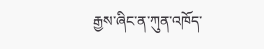རྒྱས་ཞིང་ན་ཀུན་འཁོད་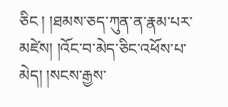ཅིང ། །ཐམས་ཅད་ཀུན་ན་རྣམ་པར་མཛེས། །འོང་བ་མེད་ཅིང་འཕོས་པ་མེད། །སངས་རྒྱས་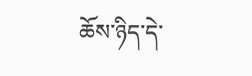ཆོས་ཉིད་དེ་